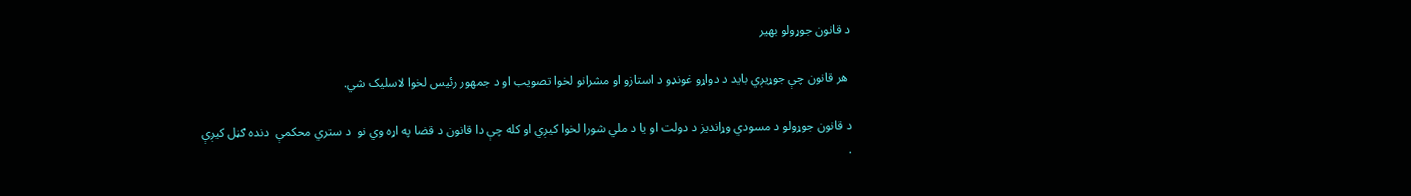د قانون جوړولو بهير

 هر قانون چې جوړيږي بايد د دواړو غونډو د استازو او مشرانو لخوا تصويب او د جمهور رئيس لخوا لاسليک شي.

د قانون جوړولو د مسودي وړانديز د دولت او يا د ملي شورا لخوا کيږي او کله چې دا قانون د قضا په اړه وي نو  د ستري محکمې  دنده ګڼل کيږې .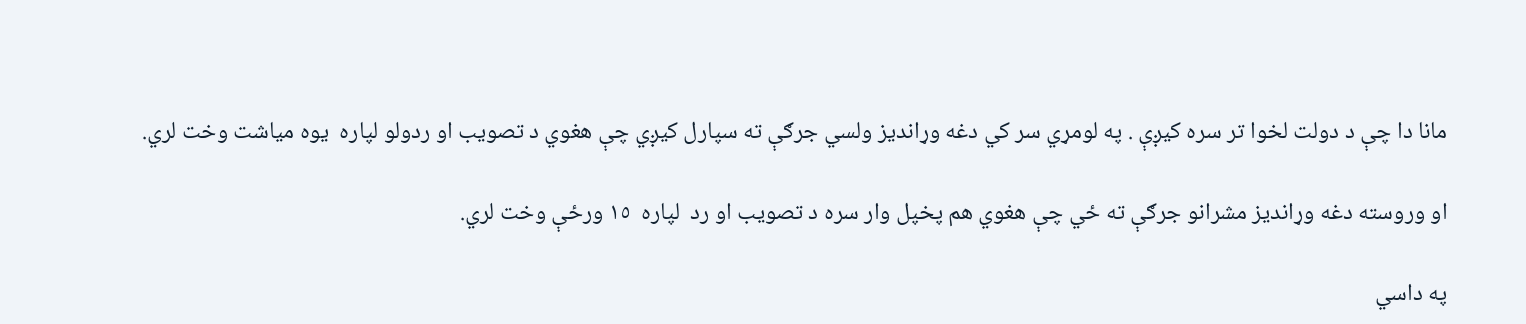مانا دا چې د دولت لخوا تر سره کيږې . په لومړي سر کي دغه وړانديز ولسي جرګې ته سپارل کيږي چې هغوي د تصويب او ردولو لپاره  يوه مياشت وخت لري.

او وروسته دغه وړانديز مشرانو جرګې ته ځي چې هغوي هم پخپل وار سره د تصويب او رد  لپاره  ١٥ ورځې وخت لري.

په داسي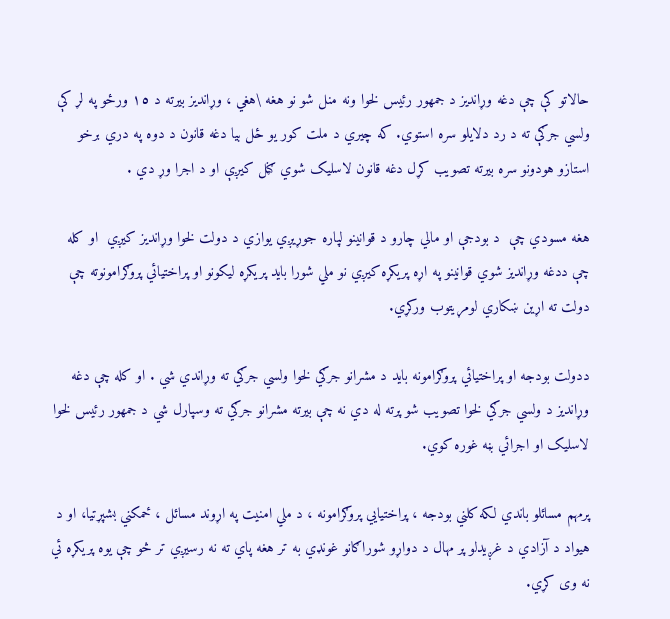حالاتو کې چې دغه وړانديز د جمهور رئيس لخوا ونه منل شو نو هغه \هغي ، وړانديز بيرته د ١٥ ورځو په لړ کې ولسي جرګې ته د رد دلايلو سره استوي. که چيري د ملت کور يو ځل بيا دغه قانون د دوه په دري برخو استازو هودونو سره بيرته تصويب کړل دغه قانون لاسليک شوي ګڼل کيږې او د اجرا وړ دي .

هغه مسودي چې  د بودجې او مالي چارو د قوانينو لپاره جوړيږي يوازي د دولت لخوا وړانديز کيږي  او کله چې ددغه وړانديز شوي قوانينو په اړه پريکړه کيږي نو ملي شورا بايد پريکړه ليکونو او پراختيائي پروګرامونوته چې دولت ته اړين ښکاري لومړيتوب ورکړي.

ددولت بودجه او پراختيائي پروګرامونه بايد د مشرانو جرګي لخوا ولسي جرګي ته وړاندي شي . او کله چې دغه وړانديز د ولسي جرګي لخوا تصويب شو پرته له دي نه چې بيرته مشرانو جرګي ته وسپارل شي د جمهور رئيس لخوا لاسليک او اجرائي بڼه غوره کوي.

پرمهم مسائلو باندي لکه کلني بودجه ، پراختيايي پروګرامونه ، د ملي امنيت په اړوند مسائل ، ځمکني بشپړتيا، او د هيواد د آزادي د غږيدلو پر مهال د دواړو شوراګانو غونډي به تر هغه پاي ته نه رسيږي تر څو چې يوه پريکړه ئي نه وى کړي.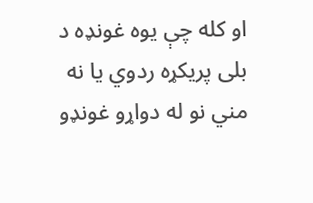او کله چې يوه غونډه د بلی پريکړه ردوي يا نه مني نو له دواړو غونډو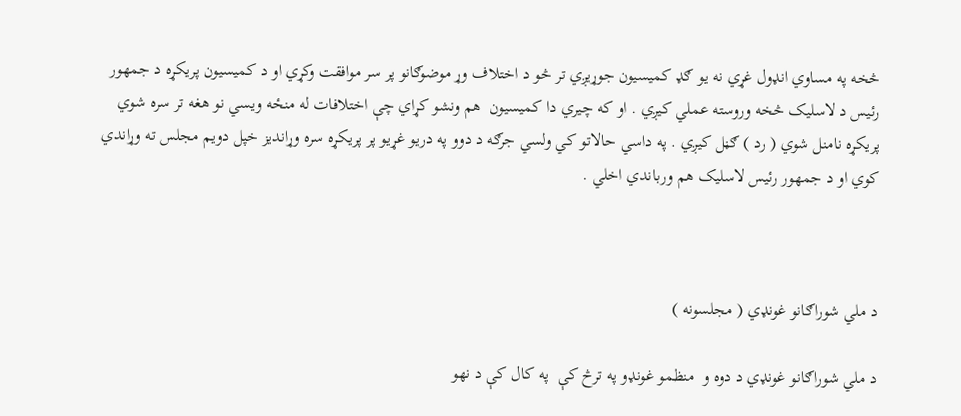څخه په مساوي انډول غړي نه يو ګډ کميسيون جوړيږي تر څو د اختلاف وړ موضوګانو پر سر موافقت وکړي او د کميسيون پريکړه د جمهور رئيس د لاسليک څخه وروسته عملي کيږي . او که چيري دا کميسيون  هم ونشو کړاي چې اختلافات له منځه ويسي نو هغه تر سره شوي پريکړه نامنل شوي ( رد ) ګڼل کيږي . په داسي حالاتو کي ولسي جرګه د دوو په دريو غړيو پر پريکړه سره وړانديز خپل دويم مجلس ته وړاندي کوي او د جمهور رئيس لاسليک هم ورباندي اخلي .



د ملي شوراګانو غونډي ( مجلسونه )

د ملي شوراګانو غونډي د دوه و  منظمو غونډو په ترڅ کې  په کال کې د نهو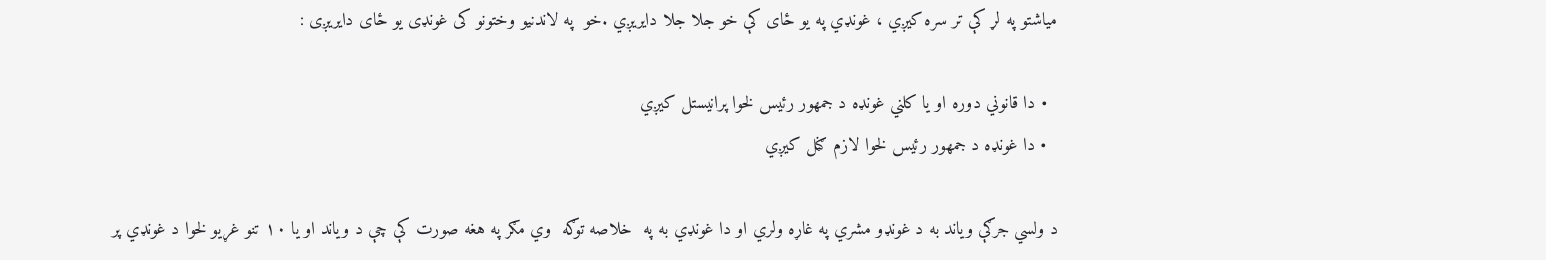مياشتو په لړ کې تر سره کيږي ، غونډي په يو ځاى کې خو جلا جلا دايريږي .خو  په لاندنيو وختونو کی غونډ‌ی يو ځای دايريږی :

  • دا قانوني دوره او يا کلني غونډه د جمهور رئيس لخوا پرانيستل کيږي
  • دا غونډه د جمهور رئيس لخوا لازم ګڼل کيږي

د ولسي جرګې وياند به د غونډو مشري په غاړه ولري او دا غونډي به په  خلاصه توګه  وي مګر په هغه صورت کې چې د وياند او يا ١٠ تنو غړيو لخوا د غونډي پر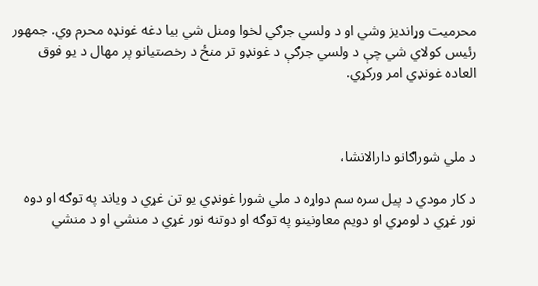محرميت وړانديز وشي او د ولسي جرګي لخوا ومنل شي بيا دغه غونډه محرم وي. جمهور رئيس کولاي شي چې د ولسي جرګې د غونډو تر منځ د رخصتيانو پر مهال د يو فوق العاده غونډي امر ورکړي.



د ملي شوراګانو دارالانشا،

د کار مودي د پيل سره سم دواړه د ملي شورا غونډي يو تن غړي د وياند په توګه او دوه نور غړي د لومړي او دويم معاونينو په توګه او دوتنه نور غړي د منشي او د منشي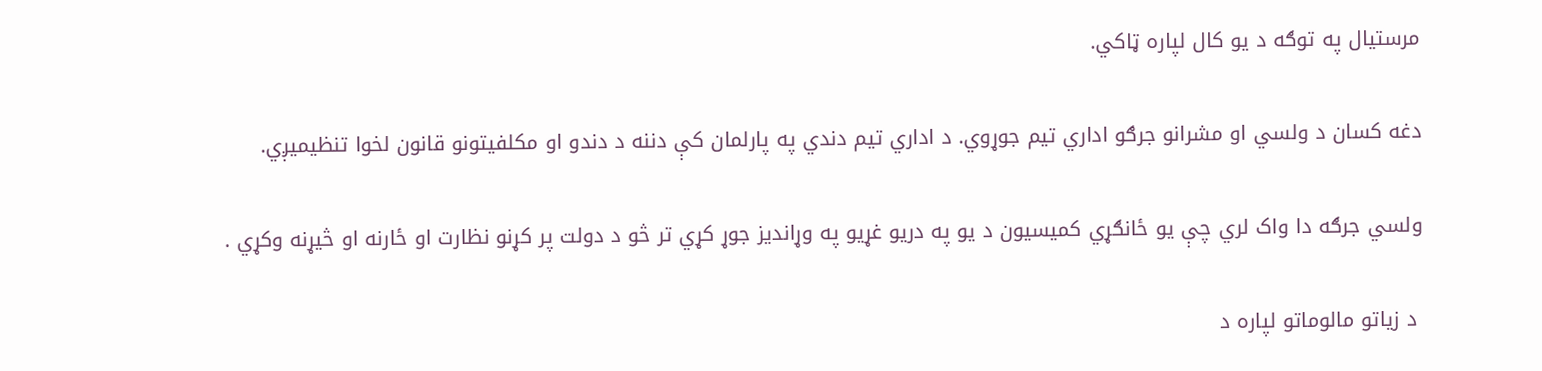مرستيال په توګه د يو کال لپاره ټاکي.

دغه کسان د ولسي او مشرانو جرګو اداري تيم جوړوي. د اداري تيم دندي په پارلمان کې دننه د دندو او مکلفيتونو قانون لخوا تنظيميږي.

ولسي جرګه دا واک لري چې يو ځانګړي کميسيون د يو په دريو غړيو په وړانديز جوړ کړي تر څو د دولت پر کړنو نظارت او ځارنه او څيړنه وکړي .

 د زياتو مالوماتو لپاره د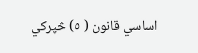اساسي قانون ( ٥) څپرکي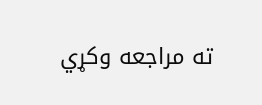ته مراجعه وکړي